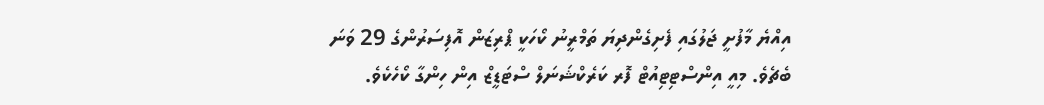އިއްޔެ މާފުށީ ޖަލުގައި ފެށިގެންދިޔަ ތަމްރީނު ކޯހަކީ ޕްރިޒަން އޮފިސަރުންގެ 29 ވަނަ ބެޗެވެ. މިއީ އިންސްޓިޓިއުޓް ފޮރ ކަރެކްޝަނަލް ސްޓަޑީޒް އިން ހިންގާ ކޯހެކެވެ.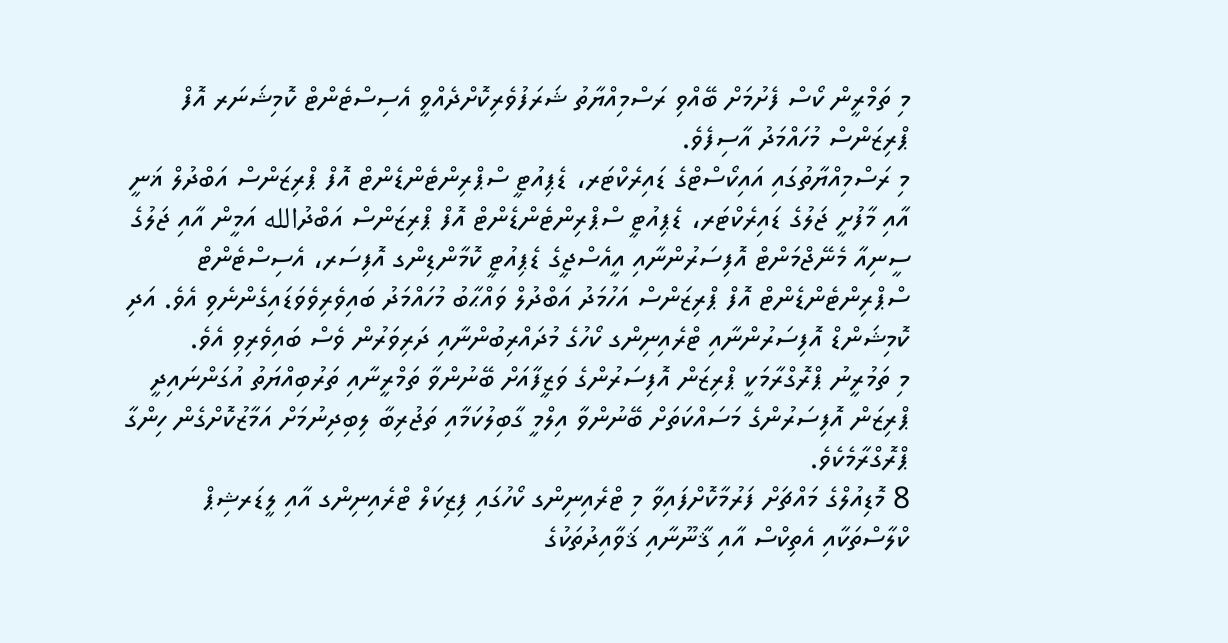މި ތަމްރީން ކޯސް ފެށުމަށް ބޭއްވި ރަސްމިއްޔާތު ޝަރަފުވެރިކޮށްދެއްވީ އެސިސްޓެންޓް ކޮމިޝަނަރ އޮފް ޕްރިޒަންސް މުހައްމަދު އާސިފެވެ.
މި ރަސްމިއްޔާތުގައި އައިކޯސްޓްގެ ޑައިރެކްޓަރ، ޑެޕިއުޓީ ސްޕްރިންޓެންޑެންޓް އޮފް ޕްރިޒަންސް އަބްދުލް ޣަނީ އާއި މާފުށީ ޖަލުގެ ޑައިރެކްޓަރ، ޑެޕިއުޓީ ސްޕްރިންޓެންޑެންޓް އޮފް ޕްރިޒަންސް އަބްދުالله އަމީން އާއި ޖަލުގެ ސީނިއާ މެނޭޖްމަންޓް އޮފިސަރުންނާއި އީއެސްޖީގެ ޑެޕިއުޓީ ކޮމާންޑިންގ އޮފިސަރ، އެސިސްޓެންޓް ސްޕްރިންޓެންޑެންޓް އޮފް ޕްރިޒަންސް އަހުމަދު އަބްދުލް ވައްޙާބު މުހައްމަދު ބައިވެރިވެވަޑައިގެންނެވި އެވެ. އަދި ކޮމިޝަންޑް އޮފިސަރުންނާއި ޓްރެއިނިންގ ކޯހުގެ މުދައްރިބުންނާއި ދަރިވަރުން ވެސް ބައިވެރިވި އެވެ.
މި ތަމުރީނު ޕްރޮގްރާމަކީ ޕްރިޒަން އޮފިސަރުންގެ ވަޒީފާއަށް ބޭނުންވާ ތަމްރީނާއި ތަރުބިއްޔަތު އުގަންނައިދީ ޕްރިޒަން އޮފިސަރުންގެ މަސައްކަތަށް ބޭނުންވާ އިލްމީ ގާބިލުކަމާއި ތަޖުރިބާ ލިބިދިނުމަށް އަމާޒުކޮށްގެން ހިންގާ ޕްރޮގްރާމެކެވެ.
8 މޮޑިއުލްގެ މައްޗަށް ފަރުމާކޮށްފައިވާ މި ޓްރެއިނިންގ ކޯހުގައި ފިޒިކަލް ޓްރެއިނިންގ އާއި ލީޑަރޝިޕް ކްލާސްތަކާއި އެތިކްސް އާއި ޤާނޫނާއި ޤަވާއިދުތަކުގެ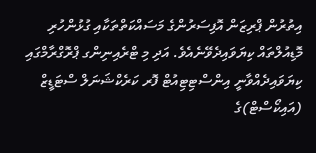އިތުރުން ޕްރިޒަން އޮފިސަރުންގެ މަސައްކަތްތަކާއި ގުޅުންހުރި މޮޑިއުލްތައް ކިޔަވައިދެވޭނެއެވެ. އަދި މި ޓްރެއިނިންގ ޕްރޮގްރާމްގައި ކިޔަވައިދެއްވާނީ އިންސްޓިޓިއުޓް ފޮރ ކަރެކްޝަނަލް ސްޓަޑީޒް (އައިކޯސްޓް)ގެ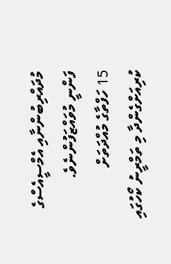މުދައްރިބުންނާއި އެމްސީއެސްގެ ފަންނީ މުވައްޒަފުންނެވެ.
15 ހަފްތާގެ މުއްދަތަށް ކުރިއަށްގެންދާ މި ތަމްރީނު ކޯހުގައި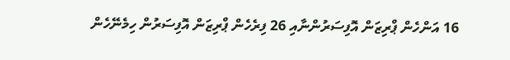16 އަންހެން ޕްރިޒަން އޮފިސަރުންނާއި 26 ފިރެހެން ޕްރިޒަން އޮފިސަރުން ހިމެނޭހެން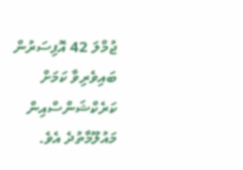ޖުމްލަ 42 އޮފިސަރުން ބައިވެރިވާ ކަމަށް ކަރެކްޝަންސްއިން މައުލޫމާތުދެ އެވެ.